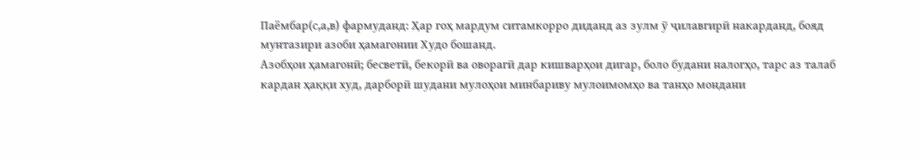Паёмбар(с,а,в) фармуданд: Ҳар гоҳ мардум ситамкорро диданд аз зулм ӯ ҷилавгирӣ накарданд, бояд мунтазири азоби ҳамагонии Худо бошанд.
Азобҳои ҳамагонӣ; бесветӣ, бекорӣ ва оворагӣ дар кишварҳои дигар, боло будани налогҳо, тарс аз талаб кардан ҳаққи худ, дарборӣ шудани мулоҳои минбариву мулоимомҳо ва танҳо мондани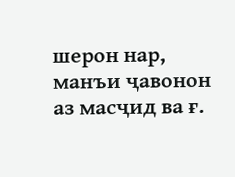шерон нар, манъи ҷавонон аз масҷид ва ғ.